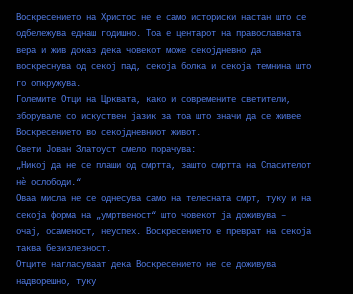Воскресението на Христос не е само историски настан што се одбележува еднаш годишно. Тоа е центарот на православната вера и жив доказ дека човекот може секојдневно да воскреснува од секој пад, секоја болка и секоја темнина што го опкружува.
Големите Отци на Црквата, како и современите светители, зборувале со искуствен јазик за тоа што значи да се живее Воскресението во секојдневниот живот.
Свети Јован Златоуст смело порачува:
„Никој да не се плаши од смртта, зашто смртта на Спасителот нè ослободи.“
Оваа мисла не се однесува само на телесната смрт, туку и на секоја форма на „умртвеност“ што човекот ја доживува – очај, осаменост, неуспех. Воскресението е преврат на секоја таква безизлезност.
Отците нагласуваат дека Воскресението не се доживува надворешно, туку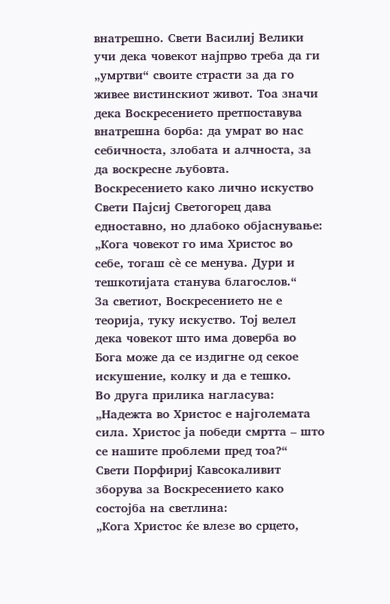внатрешно. Свети Василиј Велики учи дека човекот најпрво треба да ги „умртви“ своите страсти за да го живее вистинскиот живот. Тоа значи дека Воскресението претпоставува внатрешна борба: да умрат во нас себичноста, злобата и алчноста, за да воскресне љубовта.
Воскресението како лично искуство
Свети Пајсиј Светогорец дава едноставно, но длабоко објаснување:
„Кога човекот го има Христос во себе, тогаш сè се менува. Дури и тешкотијата станува благослов.“
За светиот, Воскресението не е теорија, туку искуство. Тој велел дека човекот што има доверба во Бога може да се издигне од секое искушение, колку и да е тешко.
Во друга прилика нагласува:
„Надежта во Христос е најголемата сила. Христос ја победи смртта – што се нашите проблеми пред тоа?“
Свети Порфириј Кавсокаливит зборува за Воскресението како состојба на светлина:
„Кога Христос ќе влезе во срцето,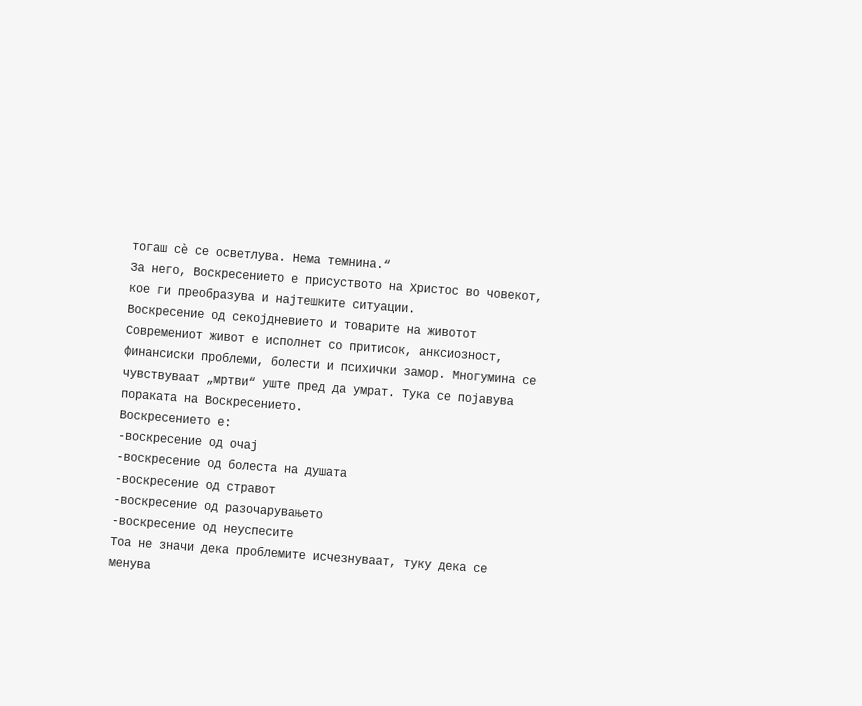тогаш сè се осветлува. Нема темнина.“
За него, Воскресението е присуството на Христос во човекот, кое ги преобразува и најтешките ситуации.
Воскресение од секојдневието и товарите на животот
Современиот живот е исполнет со притисок, анксиозност, финансиски проблеми, болести и психички замор. Многумина се чувствуваат „мртви“ уште пред да умрат. Тука се појавува пораката на Воскресението.
Воскресението е:
-воскресение од очај
-воскресение од болеста на душата
-воскресение од стравот
-воскресение од разочарувањето
-воскресение од неуспесите
Тоа не значи дека проблемите исчезнуваат, туку дека се менува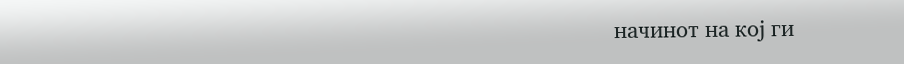начинот на кој ги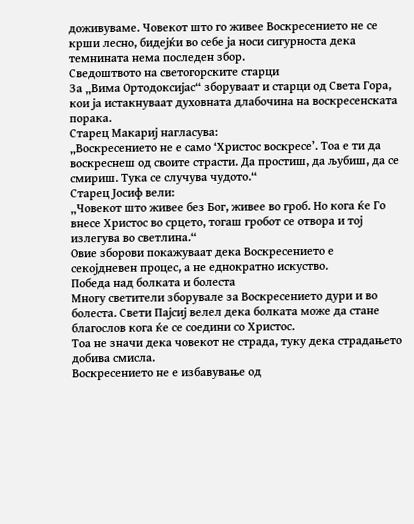доживуваме. Човекот што го живее Воскресението не се крши лесно, бидејќи во себе ја носи сигурноста дека темнината нема последен збор.
Сведоштвото на светогорските старци
За „Вима Ортодоксијас“ зборуваат и старци од Света Гора, кои ја истакнуваат духовната длабочина на воскресенската порака.
Старец Макариј нагласува:
„Воскресението не е само ‘Христос воскресе’. Тоа е ти да воскреснеш од своите страсти. Да простиш, да љубиш, да се смириш. Тука се случува чудото.“
Старец Јосиф вели:
„Човекот што живее без Бог, живее во гроб. Но кога ќе Го внесе Христос во срцето, тогаш гробот се отвора и тој излегува во светлина.“
Овие зборови покажуваат дека Воскресението е секојдневен процес, а не еднократно искуство.
Победа над болката и болеста
Многу светители зборувале за Воскресението дури и во болеста. Свети Пајсиј велел дека болката може да стане благослов кога ќе се соедини со Христос.
Тоа не значи дека човекот не страда, туку дека страдањето добива смисла.
Воскресението не е избавување од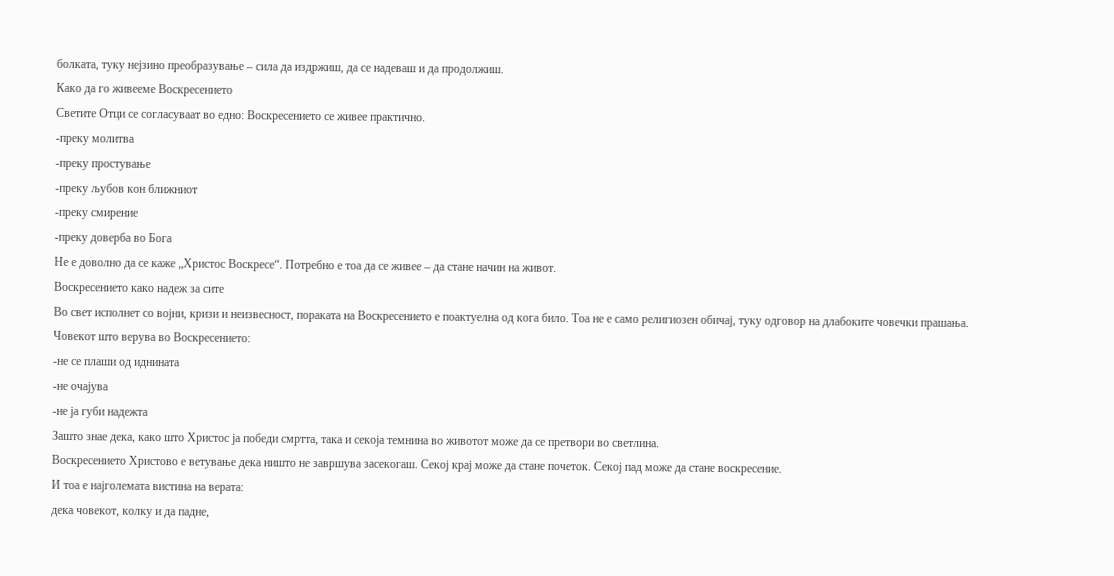болката, туку нејзино преобразување – сила да издржиш, да се надеваш и да продолжиш.
Како да го живееме Воскресението
Светите Отци се согласуваат во едно: Воскресението се живее практично.
-преку молитва
-преку простување
-преку љубов кон ближниот
-преку смирение
-преку доверба во Бога
Не е доволно да се каже „Христос Воскресе“. Потребно е тоа да се живее – да стане начин на живот.
Воскресението како надеж за сите
Во свет исполнет со војни, кризи и неизвесност, пораката на Воскресението е поактуелна од кога било. Тоа не е само религиозен обичај, туку одговор на длабоките човечки прашања.
Човекот што верува во Воскресението:
-не се плаши од иднината
-не очајува
-не ја губи надежта
Зашто знае дека, како што Христос ја победи смртта, така и секоја темнина во животот може да се претвори во светлина.
Воскресението Христово е ветување дека ништо не завршува засекогаш. Секој крај може да стане почеток. Секој пад може да стане воскресение.
И тоа е најголемата вистина на верата:
дека човекот, колку и да падне,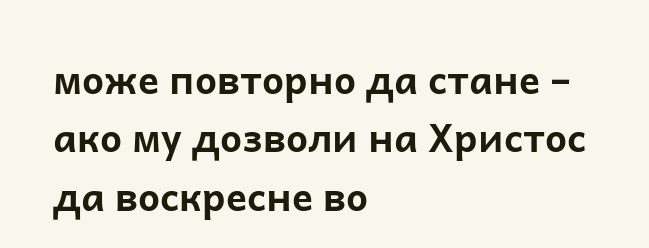може повторно да стане – ако му дозволи на Христос да воскресне во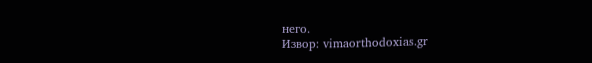него.
Извор: vimaorthodoxias.gr